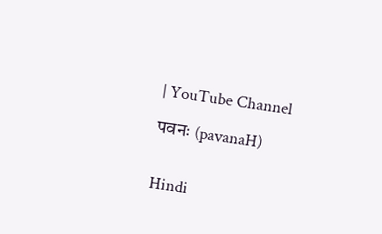| YouTube Channel

पवनः (pavanaH)


Hindi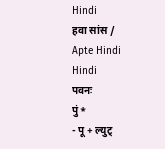Hindi
हवा सांस /
Apte Hindi
Hindi
पवनः
पुं*
- पू + ल्युट्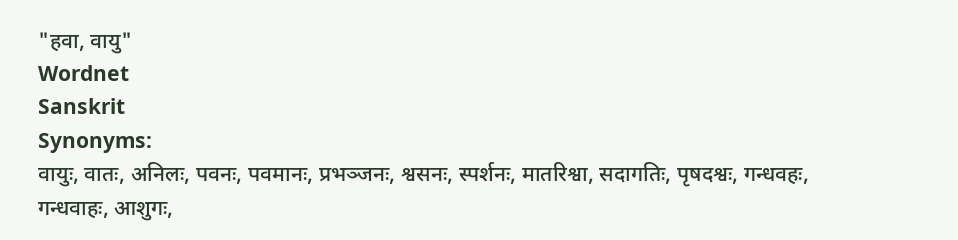"हवा, वायु"
Wordnet
Sanskrit
Synonyms:
वायुः, वातः, अनिलः, पवनः, पवमानः, प्रभञ्जनः, श्वसनः, स्पर्शनः, मातरिश्वा, सदागतिः, पृषदश्वः, गन्धवहः, गन्धवाहः, आशुगः,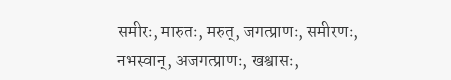समीरः, मारुतः, मरुत्, जगत्प्राणः, समीरणः, नभस्वान्, अजगत्प्राणः, खश्वासः,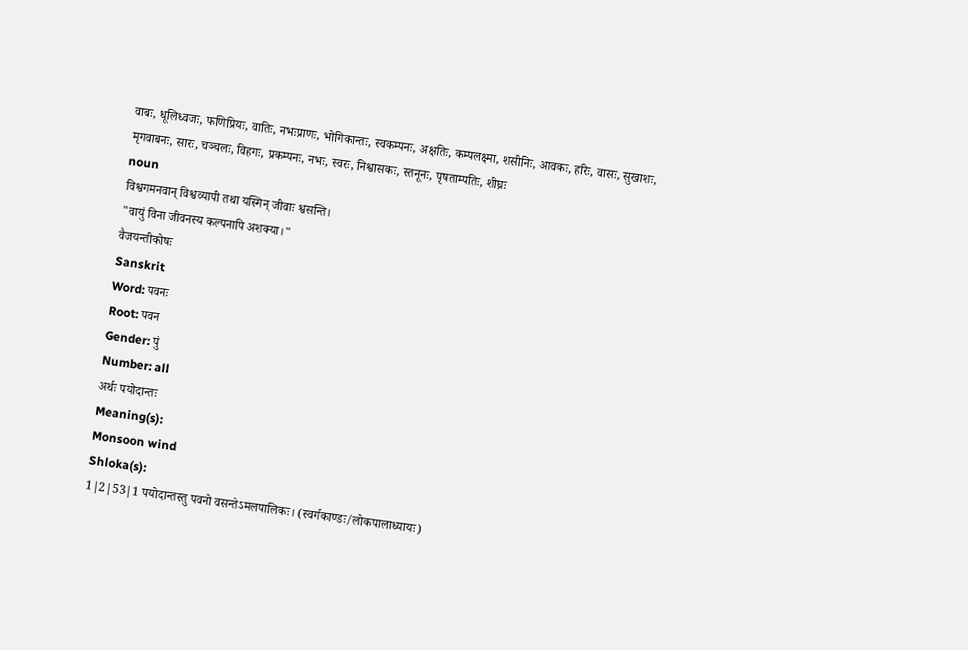वाबः, धूलिध्वजः, फणिप्रियः, वातिः, नभःप्राणः, भोगिकान्तः, स्वकम्पनः, अक्षतिः, कम्पलक्ष्मा, शसीनिः, आवकः, हरिः, वासः, सुखाशः, मृगवाबनः, सारः, चञ्चलः, विहगः, प्रकम्पनः, नभः, स्वरः, निश्वासकः, स्तनूनः, पृषताम्पतिः, शीघ्रः
noun
विश्वगमनवान् विश्वव्यापी तथा यस्मिन् जीवाः श्वसन्ति।
"वायुं विना जीवनस्य कल्पनापि अशक्या।"
वैजयन्तीकोषः
Sanskrit
Word: पवनः
Root: पवन
Gender: पुं
Number: all
अर्थः पयोदान्तः
Meaning(s):
Monsoon wind
Shloka(s):
1|2|53|1 पयोदान्तस्तु पवनो वसन्तेऽमलपालिकः। (स्वर्गकाण्डः/लोकपालाध्यायः)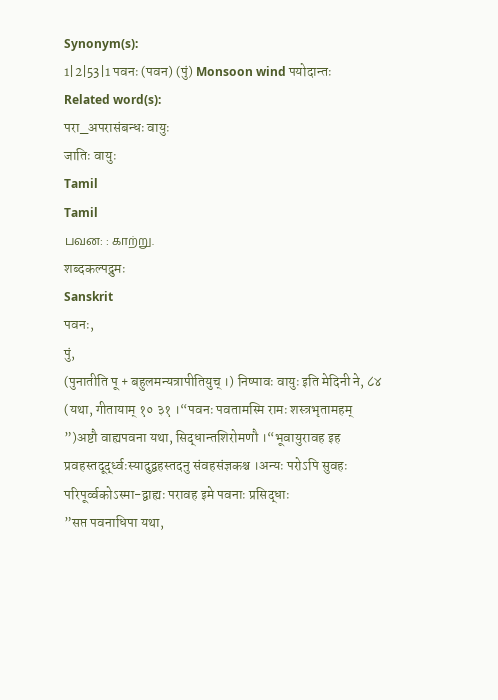Synonym(s):
1|2|53|1 पवनः (पवन) (पुं) Monsoon wind पयोदान्तः
Related word(s):
परा_अपरासंबन्धः वायुः
जातिः वायुः
Tamil
Tamil
பவன: : காற்று.
शब्दकल्पद्रुमः
Sanskrit
पवनः,
पुं,
(पुनातीति पू + बहुलमन्यत्रापीतियुच् ।) निष्पावः वायुः इति मेदिनी ने, ८४
(यथा, गीतायाम् १० ३१ ।“पवनः पवतामस्मि रामः शस्त्रभृतामहम्
”)अष्टौ वाह्यपवना यथा, सिद्धान्तशिरोमणौ ।“भूवायुरावह इह प्रवहस्तदूर्द्ध्वःस्यादुद्वहस्तदनु संवहसंज्ञकश्च ।अन्यः परोऽपि सुवहः परिपूर्व्वकोऽस्मा-द्वाह्यः परावह इमे पवनाः प्रसिद्धाः
”सप्त पवनाधिपा यथा,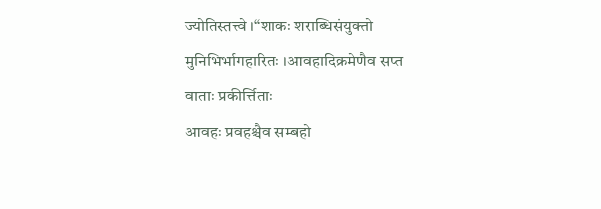ज्योतिस्तत्त्वे ।“शाकः शराब्धिसंयुक्तो मुनिभिर्भागहारितः ।आवहादिक्रमेणैव सप्त वाताः प्रकीर्त्तिताः
आवहः प्रवहश्चैव सम्बहो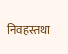निवहस्तथा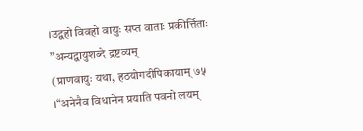।उद्वहो विवहो वायुः सप्त वाताः प्रकीर्त्तिताः
”अन्यद्वायुशब्दे द्रष्टव्यम्
(प्राणवायुः यथा, हठयोगदीपिकायाम् ७५ ।“अनेनैव विधानेन प्रयाति पवनो लयम्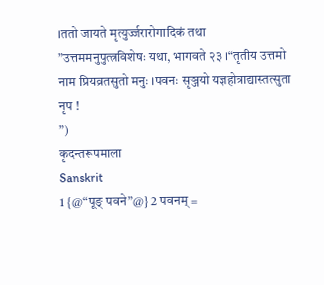।ततो जायते मृत्युर्ज्जरारोगादिकं तथा
”उत्तममनुपुत्त्रविशेषः यथा, भागवते २३ ।“तृतीय उत्तमो नाम प्रियव्रतसुतो मनुः ।पवनः सृञ्जयो यज्ञहोत्राद्यास्तत्सुता नृप !
”)
कृदन्तरूपमाला
Sanskrit
1 {@“पूङ् पवने”@} 2 पवनम् =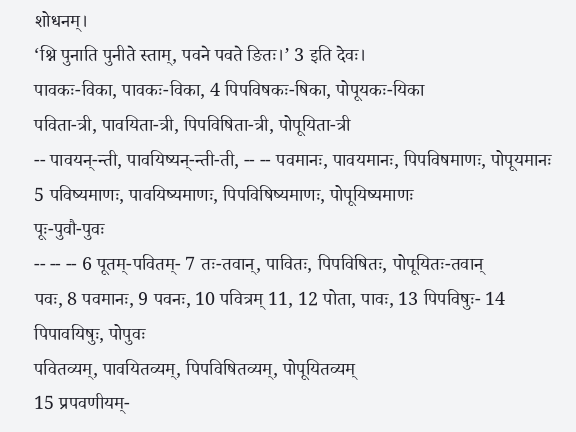शोधनम्।
‘श्नि पुनाति पुनीते स्ताम्, पवने पवते ङितः।’ 3 इति देवः।
पावकः-विका, पावकः-विका, 4 पिपविषकः-षिका, पोपूयकः-यिका
पविता-त्री, पावयिता-त्री, पिपविषिता-त्री, पोपूयिता-त्री
-- पावयन्-न्ती, पावयिष्यन्-न्ती-ती, -- -- पवमानः, पावयमानः, पिपविषमाणः, पोपूयमानः
5 पविष्यमाणः, पावयिष्यमाणः, पिपविषिष्यमाणः, पोपूयिष्यमाणः
पूः-पुवौ-पुवः
-- -- -- 6 पूतम्-पवितम्- 7 तः-तवान्, पावितः, पिपविषितः, पोपूयितः-तवान्
पवः, 8 पवमानः, 9 पवनः, 10 पवित्रम् 11, 12 पोता, पावः, 13 पिपविषुः- 14 पिपावयिषुः, पोपुवः
पवितव्यम्, पावयितव्यम्, पिपविषितव्यम्, पोपूयितव्यम्
15 प्रपवणीयम्-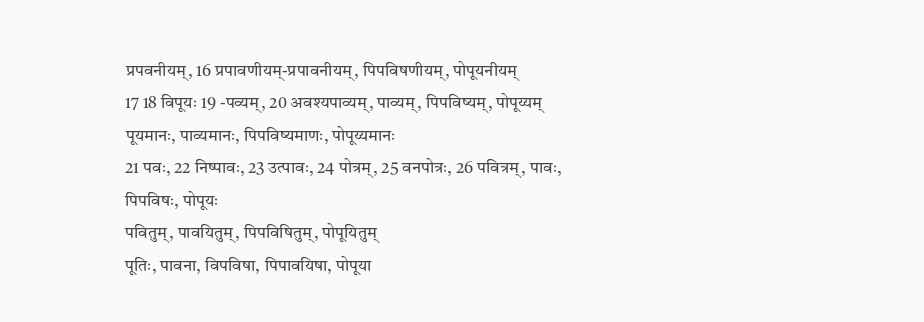प्रपवनीयम्, 16 प्रपावणीयम्-प्रपावनीयम्, पिपविषणीयम्, पोपूयनीयम्
17 18 विपूयः 19 -पव्यम्, 20 अवश्यपाव्यम्, पाव्यम्, पिपविष्यम्, पोपूय्यम्
पूयमानः, पाव्यमानः, पिपविष्यमाणः, पोपूय्यमानः
21 पवः, 22 निष्पावः, 23 उत्पावः, 24 पोत्रम्, 25 वनपोत्रः, 26 पवित्रम्, पावः, पिपविषः, पोपूयः
पवितुम्, पावयितुम्, पिपविषितुम्, पोपूयितुम्
पूतिः, पावना, विपविषा, पिपावयिषा, पोपूया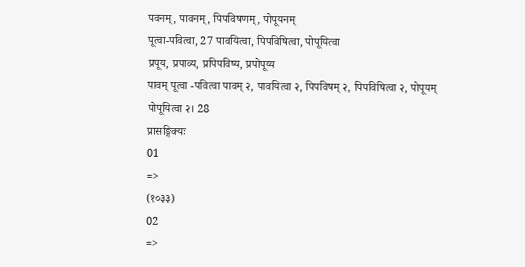पवनम्, पावनम्, पिपविषणम्, पोपूयनम्
पूत्वा-पवित्वा, 27 पावयित्वा, पिपविषित्वा, पोपूयित्वा
प्रपूय, प्रपाव्य, प्रपिपविष्य, प्रपोपूय्य
पावम् पूत्वा -पवित्वा पावम् २, पावयित्वा २, पिपविषम् २, पिपविषित्वा २, पोपूयम्
पोपूयित्वा २। 28
प्रासङ्गिक्यः
01
=>
(१०३३)
02
=>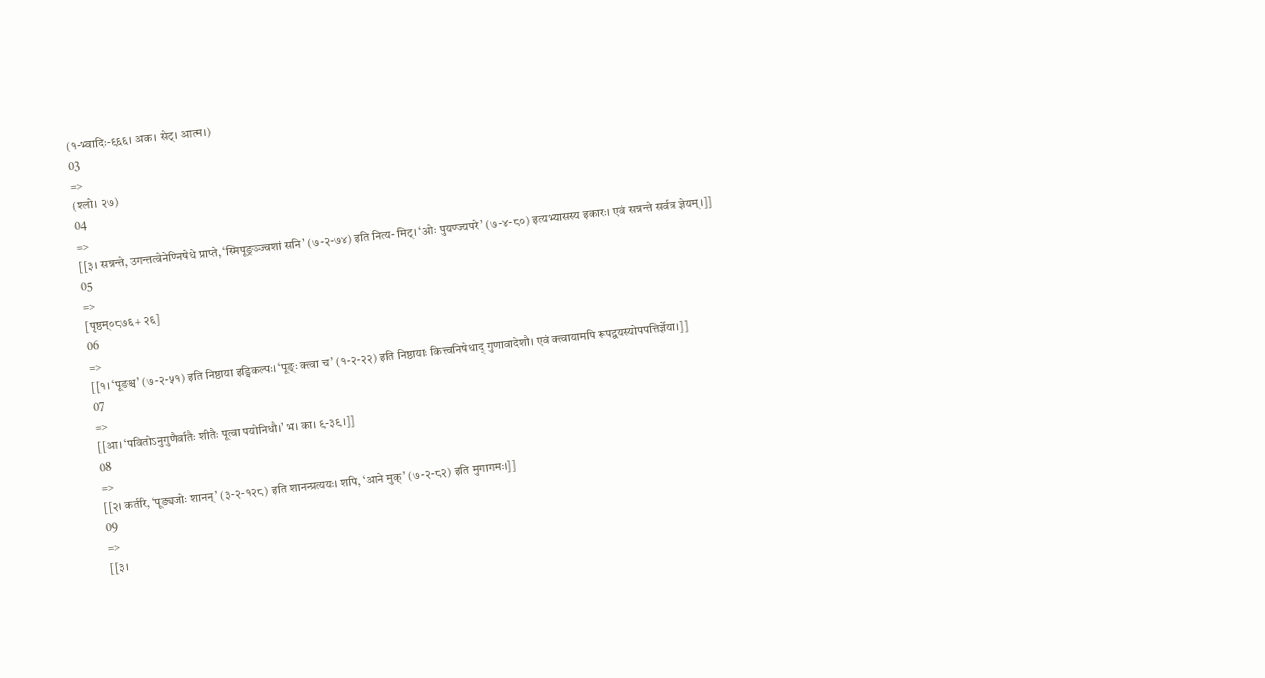(१-भ्वादिः-९६६। अक। सेट्। आत्म।)
03
=>
(श्लो। २७)
04
=>
[[३। सन्नन्ते, उगन्तत्वेनेण्निषेधे प्राप्ते, ‘स्मिपूङ्रञ्ज्वशां सनि’ (७-२-७४) इति नित्य- मिट्। ‘ओः पुयण्ज्यपरे’ (७-४-८०) इत्यभ्यासस्य इकारः। एवं सन्नन्ते सर्वत्र ज्ञेयम्।]]
05
=>
[पृष्ठम्०८७६+ २६]
06
=>
[[१। ‘पूङश्च’ (७-२-५१) इति निष्ठाया इड्विकल्पः। ‘पूङ्ः क्त्वा च’ (१-२-२२) इति निष्ठायाः कित्त्वनिषेधाद् गुणावादेशौ। एवं क्त्वायामपि रूपद्वयस्योपपत्तिर्ज्ञेया।]]
07
=>
[[आ। ‘पवितोऽनुगुणैर्वातैः शीतैः पूत्वा पयोनिधौ।’ भ। का। ९-३९।]]
08
=>
[[२। कर्तरि, ‘पूङ्यजोः शानन्’ (३-२-१२८) इति शानन्प्रत्ययः। शपि, ‘आने मुक्’ (७-२-८२) इति मुगागमः।]]
09
=>
[[३।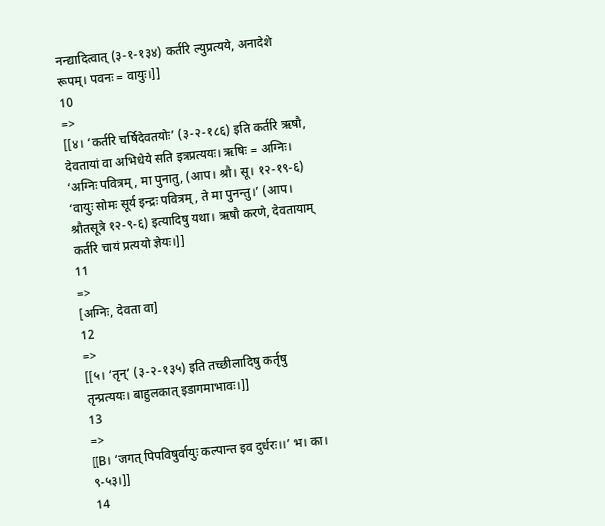नन्द्यादित्वात् (३-१-१३४) कर्तरि ल्युप्रत्यये, अनादेशे रूपम्। पवनः = वायुः।]]
10
=>
[[४। ‘कर्तरि चर्षिदेवतयोः’ (३-२-१८६) इति कर्तरि ऋषौ, देवतायां वा अभिधेये सति इत्रप्रत्ययः। ऋषिः = अग्निः। ‘अग्निः पवित्रम्, मा पुनातु, (आप। श्रौ। सू। १२-१९-६) ‘वायुः सोमः सूर्य इन्द्रः पवित्रम्, ते मा पुनन्तु।’ (आप। श्रौतसूत्रे १२-९-६) इत्यादिषु यथा। ऋषौ करणे, देवतायाम् कर्तरि चायं प्रत्ययो ज्ञेयः।]]
11
=>
[अग्निः, देवता वा]
12
=>
[[५। ‘तृन्’ (३-२-१३५) इति तच्छीलादिषु कर्तृषु तृन्प्रत्ययः। बाहुलकात् इडागमाभावः।]]
13
=>
[[B। ‘जगत् पिपविषुर्वायुः कल्पान्त इव दुर्धरः।।’ भ। का। ९-५३।]]
14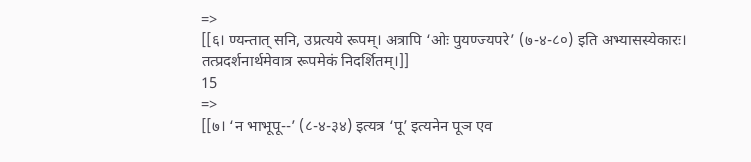=>
[[६। ण्यन्तात् सनि, उप्रत्यये रूपम्। अत्रापि ‘ओः पुयण्ज्यपरे’ (७-४-८०) इति अभ्यासस्येकारः। तत्प्रदर्शनार्थमेवात्र रूपमेकं निदर्शितम्।]]
15
=>
[[७। ‘न भाभूपू--’ (८-४-३४) इत्यत्र ‘पू’ इत्यनेन पूञ एव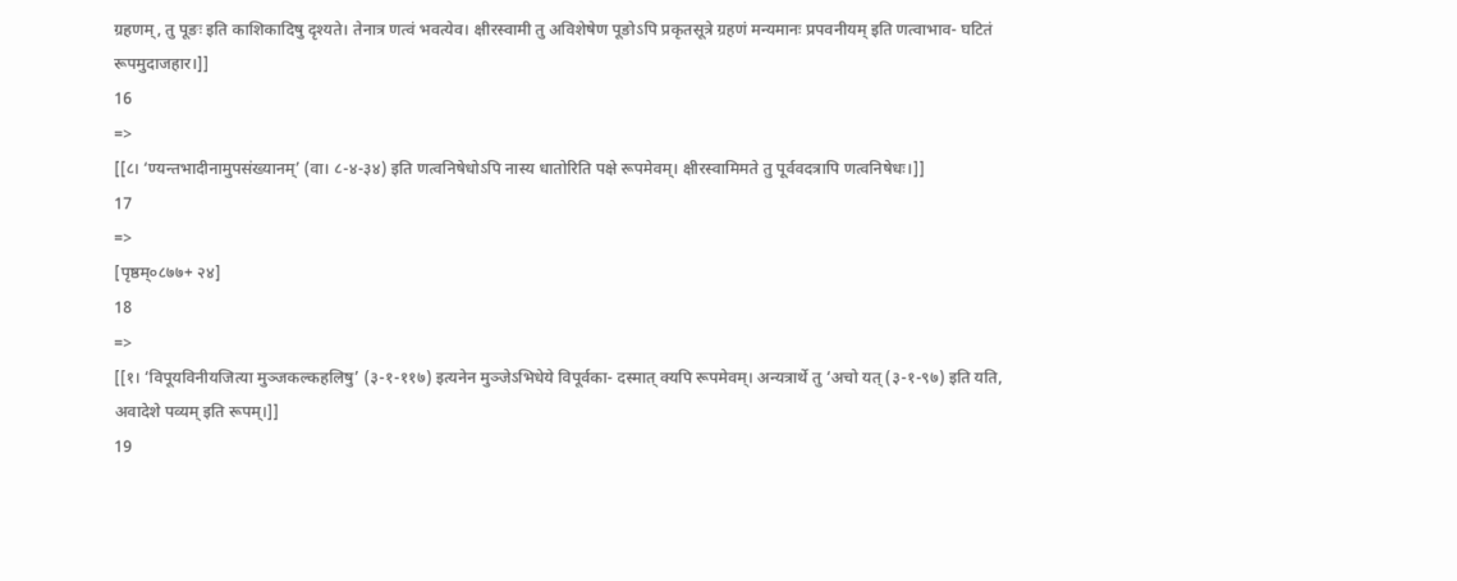ग्रहणम्, तु पूङः इति काशिकादिषु दृश्यते। तेनात्र णत्वं भवत्येव। क्षीरस्वामी तु अविशेषेण पूङोऽपि प्रकृतसूत्रे ग्रहणं मन्यमानः प्रपवनीयम् इति णत्वाभाव- घटितं रूपमुदाजहार।]]
16
=>
[[८। ‘ण्यन्तभादीनामुपसंख्यानम्’ (वा। ८-४-३४) इति णत्वनिषेधोऽपि नास्य धातोरिति पक्षे रूपमेवम्। क्षीरस्वामिमते तु पूर्ववदत्रापि णत्वनिषेधः।]]
17
=>
[पृष्ठम्०८७७+ २४]
18
=>
[[१। ‘विपूयविनीयजित्या मुञ्जकल्कहलिषु’ (३-१-११७) इत्यनेन मुञ्जेऽभिधेये विपूर्वका- दस्मात् क्यपि रूपमेवम्। अन्यत्रार्थे तु ‘अचो यत् (३-१-९७) इति यति, अवादेशे पव्यम् इति रूपम्।]]
19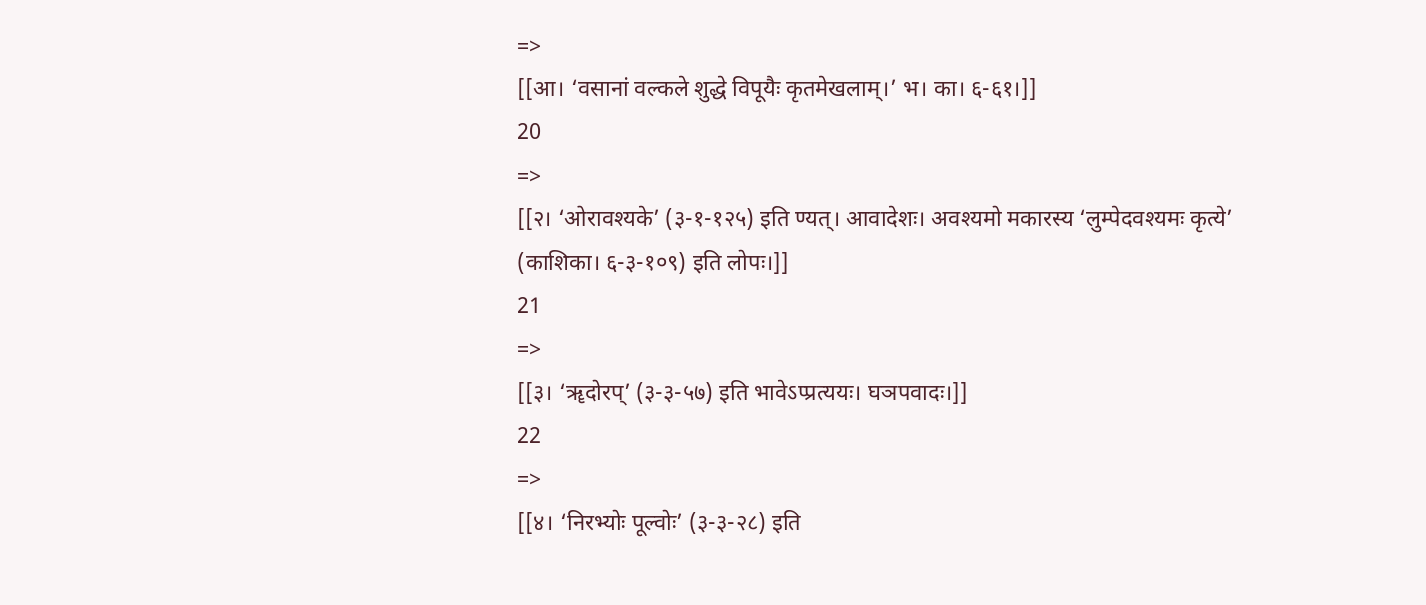=>
[[आ। ‘वसानां वल्कले शुद्धे विपूयैः कृतमेखलाम्।’ भ। का। ६-६१।]]
20
=>
[[२। ‘ओरावश्यके’ (३-१-१२५) इति ण्यत्। आवादेशः। अवश्यमो मकारस्य ‘लुम्पेदवश्यमः कृत्ये’ (काशिका। ६-३-१०९) इति लोपः।]]
21
=>
[[३। ‘ॠदोरप्’ (३-३-५७) इति भावेऽप्प्रत्ययः। घञपवादः।]]
22
=>
[[४। ‘निरभ्योः पूल्वोः’ (३-३-२८) इति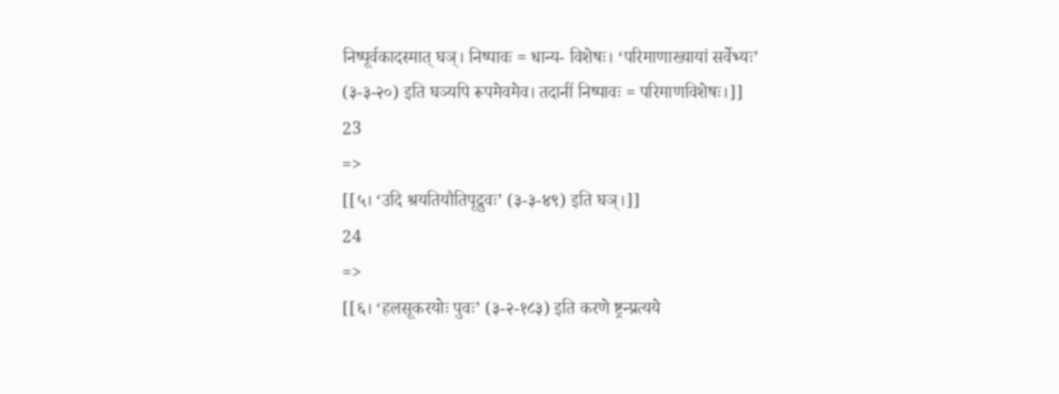निष्पूर्वकादस्मात् घञ्। निष्पावः = धान्य- विशेषः। ‘परिमाणाख्यायां सर्वेभ्यः’ (३-३-२०) इति घञ्यपि रूपमेवमेव। तदानीं निष्पावः = परिमाणविशेषः।]]
23
=>
[[५। ‘उदि श्रयतियौतिपूद्रुवः’ (३-३-४९) इति घञ्।]]
24
=>
[[६। ‘हलसूकरयोः पुवः’ (३-२-१८३) इति करणे ष्ट्रन्प्रत्यये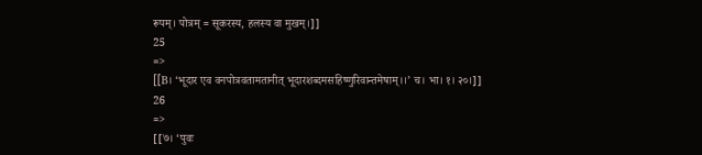रूपम्। पोत्रम् = सूकरस्य, हलस्य वा मुखम्।]]
25
=>
[[B। ‘भूदार एव वनपोत्रवतामतानीत् भूदारशब्दमसहिष्णुरिवान्तमेषाम्।।’ च। भा। १। २०।]]
26
=>
[[७। ‘पुवः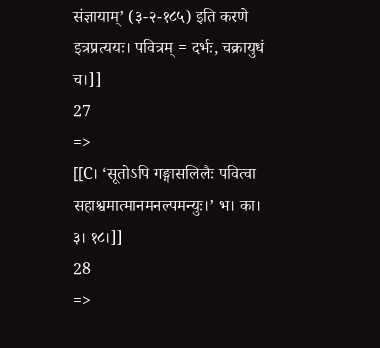संज्ञायाम्’ (३-२-१८५) इति करणे इत्रप्रत्ययः। पवित्रम् = दर्भः, चक्रायुधं च।]]
27
=>
[[C। ‘सूतोऽपि गङ्गासलिलैः पवित्वा सहाश्वमात्मानमनल्पमन्युः।’ भ। का। ३। १८।]]
28
=>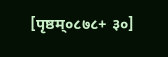[पृष्ठम्०८७८+ ३०]